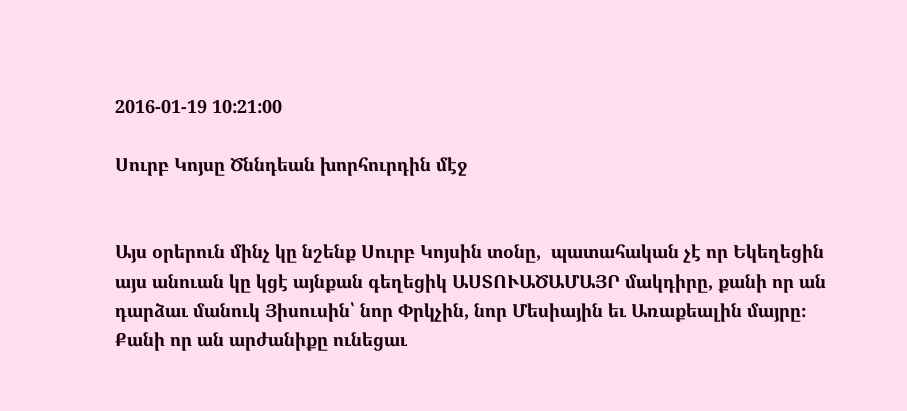2016-01-19 10:21:00

Սուրբ Կոյսը Ծննդեան խորհուրդին մէջ


Այս օրերուն մինչ կը նշենք Սուրբ Կոյսին տօնը,  պատահական չէ որ Եկեղեցին այս անուան կը կցէ այնքան գեղեցիկ ԱՍՏՈՒԱԾԱՄԱՅՐ մակդիրը, քանի որ ան դարձաւ մանուկ Յիսուսին՝ նոր Փրկչին, նոր Մեսիային եւ Առաքեալին մայրը։ Քանի որ ան արժանիքը ունեցաւ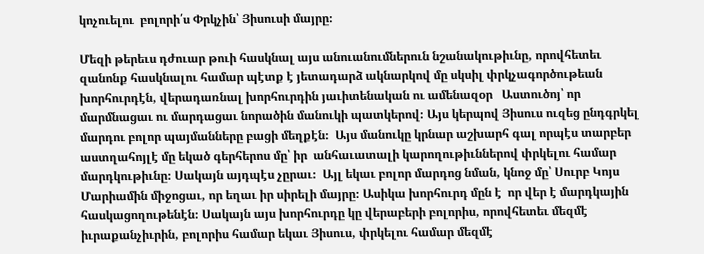կոչուելու  բոլորի՛ս Փրկչին՝ Յիսուսի մայրը։

Մեզի թերեւս դժուար թուի հասկնալ այս անուանումներուն նշանակութիւնը, որովհետեւ զանոնք հասկնալու համար պէտք է յետադարձ ակնարկով մը սկսիլ փրկչագործութեան խորհուրդէն, վերադառնալ խորհուրդին յաւիտենական ու ամենազօր   Աստուծոյ՝ որ մարմնացաւ ու մարդացաւ նորածին մանուկի պատկերով։ Այս կերպով Յիսուս ուզեց ընդգրկել մարդու բոլոր պայմանները բացի մեղքէն։  Այս մանուկը կրնար աշխարհ գալ որպէս տարբեր աստղահոյլէ մը եկած գերհերոս մը՝ իր  անհաւատալի կարողութիւններով փրկելու համար մարդկութիւնը։ Սակայն այդպէս չըրաւ։  Այլ եկաւ բոլոր մարդոց նման, կնոջ մը՝ Սուրբ Կոյս Մարիամին միջոցաւ, որ եղաւ իր սիրելի մայրը։ Ասիկա խորհուրդ մըն է  որ վեր է մարդկային հասկացողութենէն։ Սակայն այս խորհուրդը կը վերաբերի բոլորիս, որովհետեւ մեզմէ իւրաքանչիւրին, բոլորիս համար եկաւ Յիսուս, փրկելու համար մեզմէ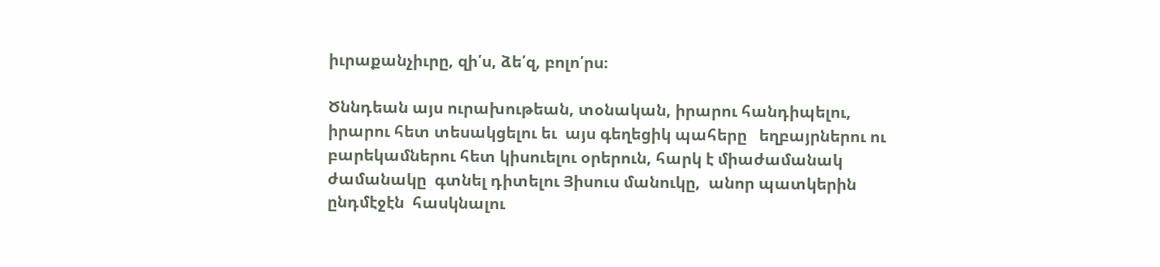իւրաքանչիւրը, զի՛ս, ձե՛զ, բոլո՛րս։

Ծննդեան այս ուրախութեան, տօնական, իրարու հանդիպելու, իրարու հետ տեսակցելու եւ  այս գեղեցիկ պահերը   եղբայրներու ու բարեկամներու հետ կիսուելու օրերուն, հարկ է միաժամանակ ժամանակը  գտնել դիտելու Յիսուս մանուկը,  անոր պատկերին ընդմէջէն  հասկնալու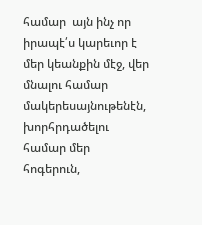համար  այն ինչ որ  իրապէ՛ս կարեւոր է մեր կեանքին մէջ, վեր մնալու համար մակերեսայնութենէն,  խորհրդածելու համար մեր հոգերուն,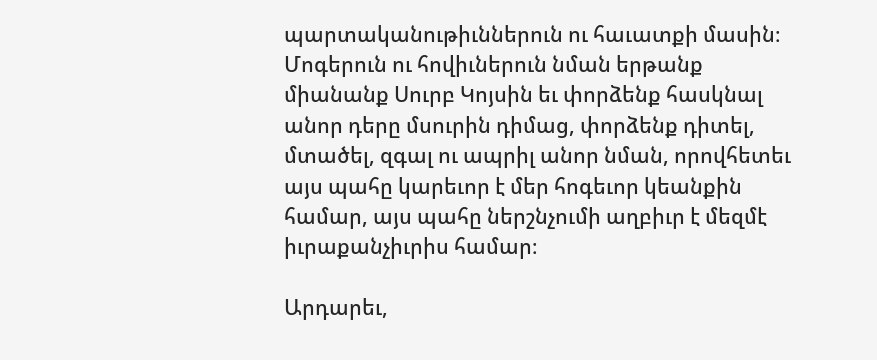պարտականութիւններուն ու հաւատքի մասին։ Մոգերուն ու հովիւներուն նման երթանք միանանք Սուրբ Կոյսին եւ փորձենք հասկնալ անոր դերը մսուրին դիմաց, փորձենք դիտել, մտածել, զգալ ու ապրիլ անոր նման, որովհետեւ այս պահը կարեւոր է մեր հոգեւոր կեանքին համար, այս պահը ներշնչումի աղբիւր է մեզմէ իւրաքանչիւրիս համար։

Արդարեւ,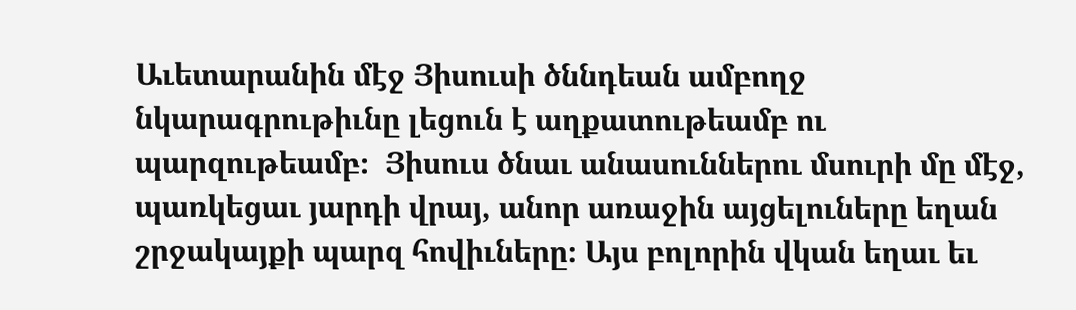Աւետարանին մէջ Յիսուսի ծննդեան ամբողջ նկարագրութիւնը լեցուն է աղքատութեամբ ու պարզութեամբ։  Յիսուս ծնաւ անասուններու մսուրի մը մէջ, պառկեցաւ յարդի վրայ, անոր առաջին այցելուները եղան շրջակայքի պարզ հովիւները։ Այս բոլորին վկան եղաւ եւ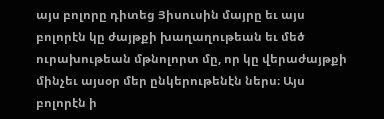այս բոլորը դիտեց Յիսուսին մայրը եւ այս բոլորէն կը ժայթքի խաղաղութեան եւ մեծ ուրախութեան մթնոլորտ մը, որ կը վերաժայթքի մինչեւ այսօր մեր ընկերութենէն ներս։ Այս բոլորէն ի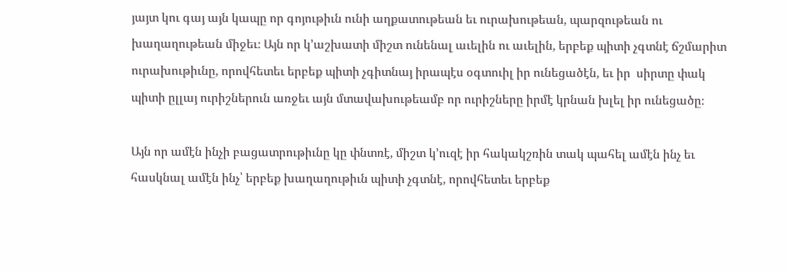յայտ կու գայ այն կապը որ գոյութիւն ունի աղքատութեան եւ ուրախութեան, պարզութեան ու խաղաղութեան միջեւ։ Այն որ կ’աշխատի միշտ ունենալ աւելին ու աւելին, երբեք պիտի չգտնէ ճշմարիտ ուրախութիւնը, որովհետեւ երբեք պիտի չգիտնայ իրապէս օգտուիլ իր ունեցածէն, եւ իր  սիրտը փակ պիտի ըլլայ ուրիշներուն առջեւ այն մտավախութեամբ որ ուրիշները իրմէ կրնան խլել իր ունեցածը։

Այն որ ամէն ինչի բացատրութիւնը կը փնտռէ, միշտ կ’ուզէ իր հակակշռին տակ պահել ամէն ինչ եւ հասկնալ ամէն ինչ՝ երբեք խաղաղութիւն պիտի չգտնէ, որովհետեւ երբեք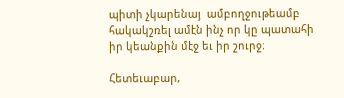պիտի չկարենայ  ամբողջութեամբ հակակշռել ամէն ինչ որ կը պատահի իր կեանքին մէջ եւ իր շուրջ։

Հետեւաբար,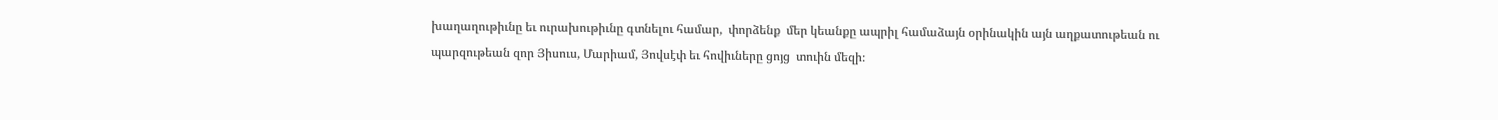խաղաղութիւնը եւ ուրախութիւնը գտնելու համար,  փորձենք  մեր կեանքը ապրիլ համաձայն օրինակին այն աղքատութեան ու պարզութեան զոր Յիսուս, Մարիամ, Յովսէփ եւ հովիւները ցոյց  տուին մեզի։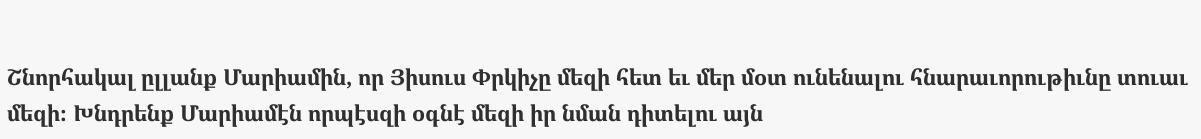Շնորհակալ ըլլանք Մարիամին, որ Յիսուս Փրկիչը մեզի հետ եւ մեր մօտ ունենալու հնարաւորութիւնը տուաւ մեզի։ Խնդրենք Մարիամէն որպէսզի օգնէ մեզի իր նման դիտելու այն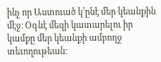ինչ որ Աստուած կ’ընէ մեր կեանքին մէջ։ Օգնէ մեզի կատարելու իր կամքը մեր կեանքի ամբողջ տեւողութեան։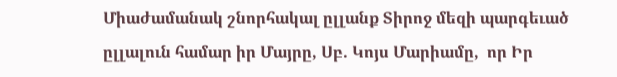Միաժամանակ շնորհակալ ըլլանք Տիրոջ մեզի պարգեւած ըլլալուն համար իր Մայրը, Սբ. Կոյս Մարիամը,  որ Իր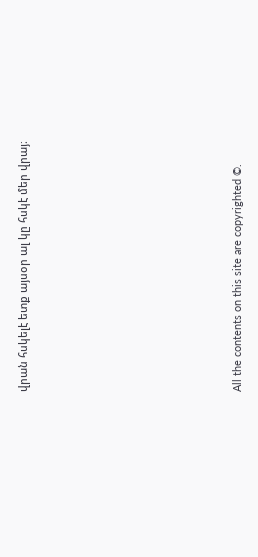վրան հսկելէ ետք այսօր ալ կը հսկէ մեր վրայ։








All the contents on this site are copyrighted ©.